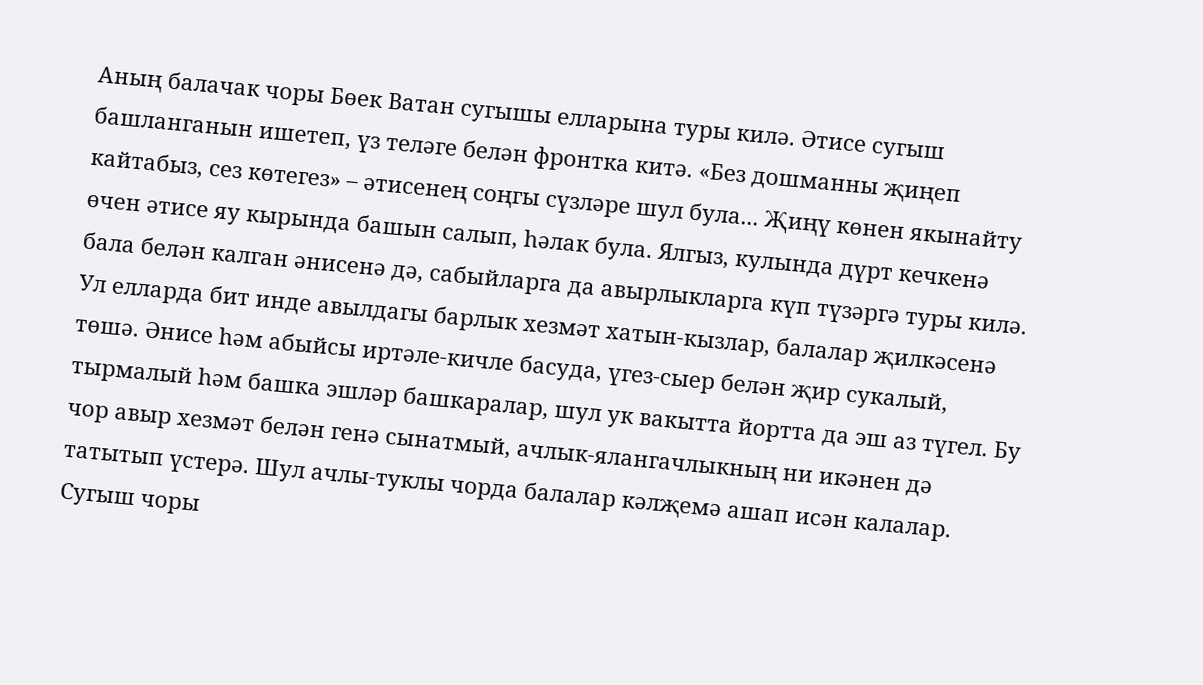Аның балачак чоры Бөек Ватан сугышы елларына туры килә. Әтисе сугыш башланганын ишетеп, үз теләге белән фронтка китә. «Без дошманны җиңеп кайтабыз, сез көтегез» – әтисенең соңгы сүзләре шул була... Җиңү көнен якынайту өчен әтисе яу кырында башын салып, һәлак була. Ялгыз, кулында дүрт кечкенә бала белән калган әнисенә дә, сабыйларга да авырлыкларга күп түзәргә туры килә. Ул елларда бит инде авылдагы барлык хезмәт хатын-кызлар, балалар җилкәсенә төшә. Әнисе һәм абыйсы иртәле-кичле басуда, үгез-сыер белән җир сукалый, тырмалый һәм башка эшләр башкаралар, шул ук вакытта йортта да эш аз түгел. Бу чор авыр хезмәт белән генә сынатмый, ачлык-ялангачлыкның ни икәнен дә татытып үстерә. Шул ачлы-туклы чорда балалар кәлҗемә ашап исән калалар. Сугыш чоры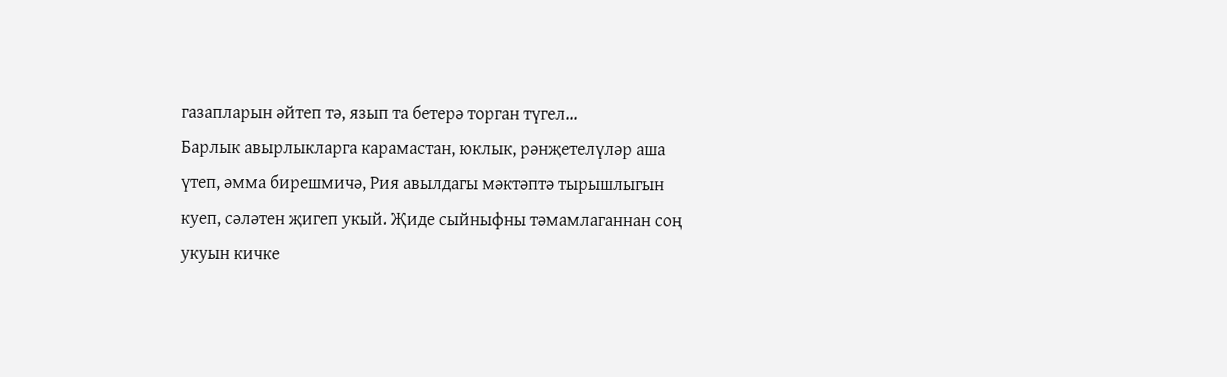газапларын әйтеп тә, язып та бетерә торган түгел...
Барлык авырлыкларга карамастан, юклык, рәнҗетелүләр аша үтеп, әмма бирешмичә, Рия авылдагы мәктәптә тырышлыгын куеп, сәләтен җигеп укый. Җиде сыйныфны тәмамлаганнан соң укуын кичке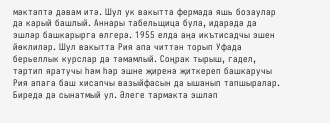мәктәптә дәвам итә. Шул ук вакытта фермада яшь бозаулар да карый башлый. Аннары табельщица була, идарәдә да эшләр башкарырга өлгерә. 1955 елда аңа икътисадчы эшен йөклиләр. Шул вакытта Рия апа читтән торып Уфада берьеллык курслар да тәмамлый. Соңрак тырыш, гадел, тәртип яратучы һәм һәр эшне җиренә җиткереп башкаручы Рия апага баш хисапчы вазыйфасын да ышанып тапшыралар. Биредә дә сынатмый ул. Әлеге тармакта эшләп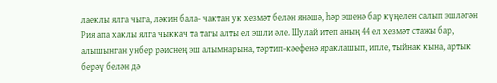лаеклы ялга чыга, ләкин бала- чактан ук хезмәт белән янәшә, һәр эшенә бар күңелен салып эшләгән Рия апа хаклы ялга чыккач та тагы алты ел эшли әле. Шулай итеп аның 44 ел хезмәт стажы бар, алышынган унбер рәиснең эш алымнарына, тәртип-кәефенә яраклашып, ипле, тыйнак кына, артык берәү белән дә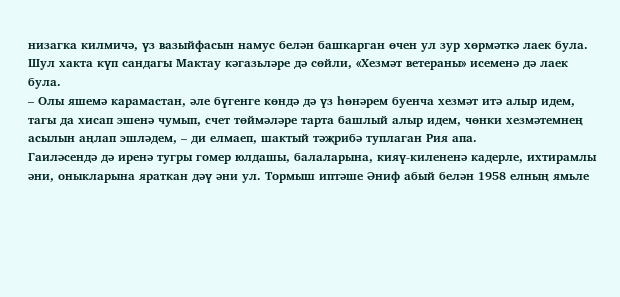низагка килмичә, үз вазыйфасын намус белән башкарган өчен ул зур хөрмәткә лаек була. Шул хакта күп сандагы Мактау кәгазьләре дә сөйли, «Хезмәт ветераны» исеменә дә лаек була.
– Олы яшемә карамастан, әле бүгенге көндә дә үз һөнәрем буенча хезмәт итә алыр идем, тагы да хисап эшенә чумып, счет төймәләре тарта башлый алыр идем, чөнки хезмәтемнең асылын аңлап эшләдем, – ди елмаеп, шактый тәҗрибә туплаган Рия апа.
Гаиләсендә дә иренә тугры гомер юлдашы, балаларына, кияү-килененә кадерле, ихтирамлы әни, оныкларына яраткан дәү әни ул. Тормыш иптәше Әниф абый белән 1958 елның ямьле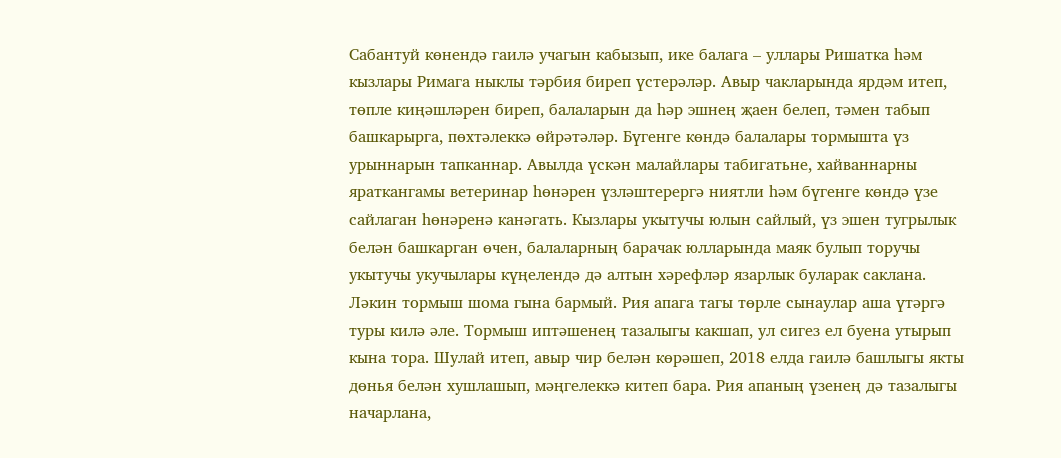Сабантуй көнендә гаилә учагын кабызып, ике балага – уллары Ришатка һәм кызлары Римага ныклы тәрбия биреп үстерәләр. Авыр чакларында ярдәм итеп, төпле киңәшләрен биреп, балаларын да һәр эшнең җаен белеп, тәмен табып башкарырга, пөхтәлеккә өйрәтәләр. Бүгенге көндә балалары тормышта үз урыннарын тапканнар. Авылда үскән малайлары табигатьне, хайваннарны яраткангамы ветеринар һөнәрен үзләштерергә ниятли һәм бүгенге көндә үзе сайлаган һөнәренә канәгать. Кызлары укытучы юлын сайлый, үз эшен тугрылык белән башкарган өчен, балаларның барачак юлларында маяк булып торучы укытучы укучылары күңелендә дә алтын хәрефләр язарлык буларак саклана.
Ләкин тормыш шома гына бармый. Рия апага тагы төрле сынаулар аша үтәргә туры килә әле. Тормыш иптәшенең тазалыгы какшап, ул сигез ел буена утырып кына тора. Шулай итеп, авыр чир белән көрәшеп, 2018 елда гаилә башлыгы якты дөнья белән хушлашып, мәңгелеккә китеп бара. Рия апаның үзенең дә тазалыгы начарлана,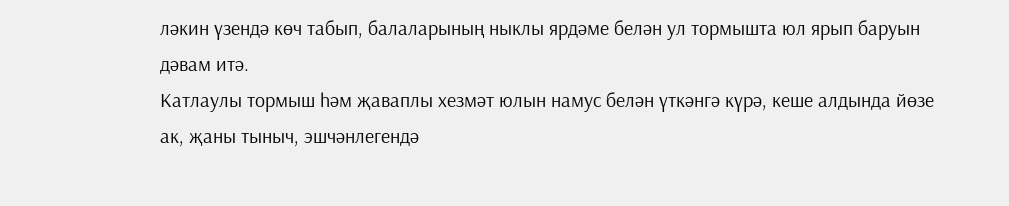ләкин үзендә көч табып, балаларының ныклы ярдәме белән ул тормышта юл ярып баруын дәвам итә.
Катлаулы тормыш һәм җаваплы хезмәт юлын намус белән үткәнгә күрә, кеше алдында йөзе ак, җаны тыныч, эшчәнлегендә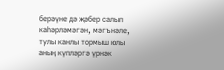берәүне дә җәбер салып каһәрләмәгән, мәгънәле, тулы канлы тормыш юлы аның күпләргә үрнәк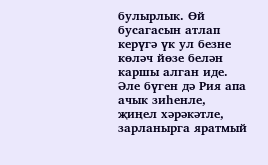булырлык. Өй бусагасын атлап керүгә үк ул безне көләч йөзе белән каршы алган иде. Әле бүген дә Рия апа ачык зиһенле, җиңел хәрәкәтле, зарланырга яратмый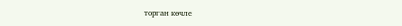торган көчле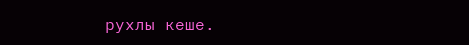рухлы кеше.